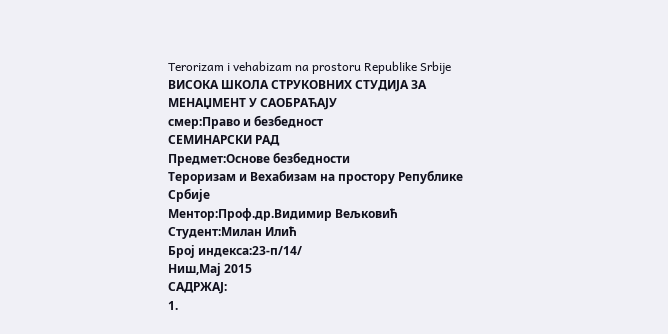Terorizam i vehabizam na prostoru Republike Srbije
ВИСОКА ШКОЛА СТРУКОВНИХ СТУДИЈА ЗА
МЕНАЏМЕНТ У САОБРАЋАЈУ
смер:Право и безбедност
СЕМИНАРСКИ РАД
Предмет:Основе безбедности
Тероризам и Вехабизам на простору Републике
Србије
Ментор:Проф.др.Видимир Вељковић
Студент:Милан Илић
Број индекса:23-п/14/
Ниш,Мај 2015
САДРЖАЈ:
1.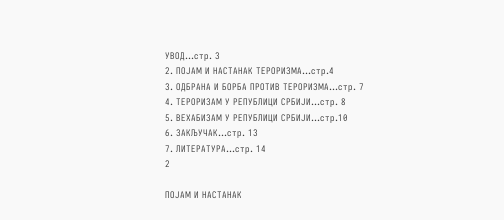УВОД...стр. 3
2. ПОЈАМ И НАСТАНАК ТЕРОРИЗМА...стр.4
3. ОДБРАНА И БОРБА ПРОТИВ ТЕРОРИЗМА...стр. 7
4. ТЕРОРИЗАМ У РЕПУБЛИЦИ СРБИЈИ...стр. 8
5. ВЕХАБИЗАМ У РЕПУБЛИЦИ СРБИЈИ...стр.10
6. ЗАКЉУЧАК...стр. 13
7. ЛИТЕРАТУРА...стр. 14
2

ПОЈАМ И НАСТАНАК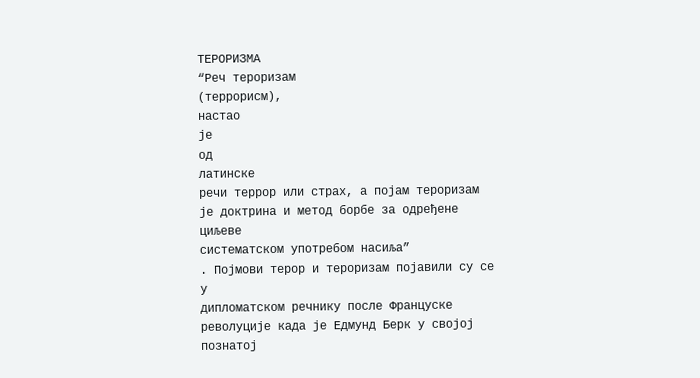ТЕРОРИЗМА
“Реч тероризам
(террорисм),
настао
је
од
латинске
речи террор или страх, а појам тероризам је доктрина и метод борбе за одређене циљеве
систематском употребом насиља”
. Појмови терор и тероризам појавили су се у
дипломатском речнику после Француске револуције када је Едмунд Берк у својој познатој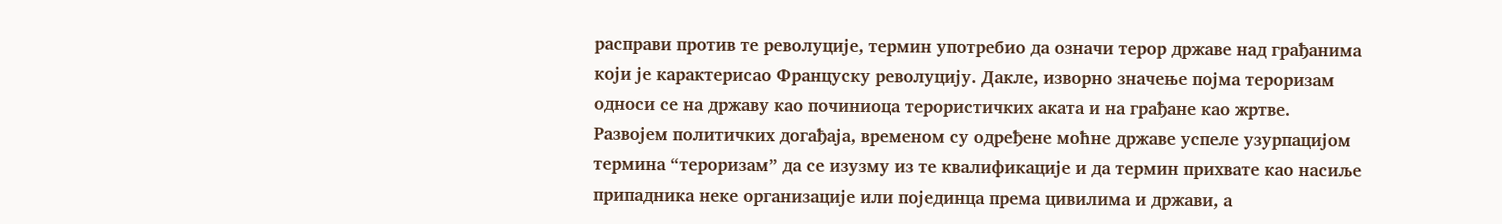расправи против те револуције, термин употребио да означи терор државе над грађанима
који је карактерисао Француску револуцију. Дакле, изворно значење појма тероризам
односи се на државу као починиоца терористичких аката и на грађане као жртве.
Развојем политичких догађаја, временом су одређене моћне државе успеле узурпацијом
термина “тероризам” да се изузму из те квалификације и да термин прихвате као насиље
припадника неке организације или појединца према цивилима и држави, а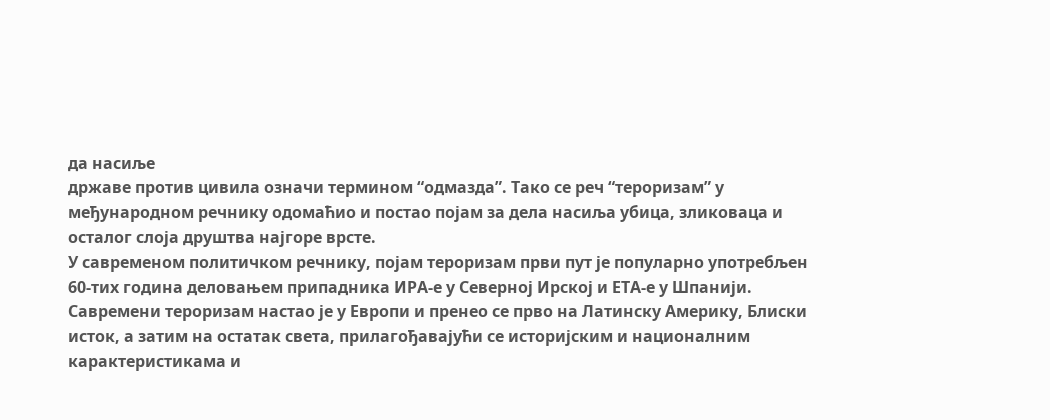да насиље
државе против цивила означи термином “одмазда”. Тако се реч “тероризам” у
међународном речнику одомаћио и постао појам за дела насиља убица, зликоваца и
осталог слоја друштва најгоре врсте.
У савременом политичком речнику, појам тероризам први пут је популарно употребљен
60-тих година деловањем припадника ИРА-е у Северној Ирској и ЕТА-е у Шпанији.
Савремени тероризам настао је у Европи и пренео се прво на Латинску Америку, Блиски
исток, а затим на остатак света, прилагођавајући се историјским и националним
карактеристикама и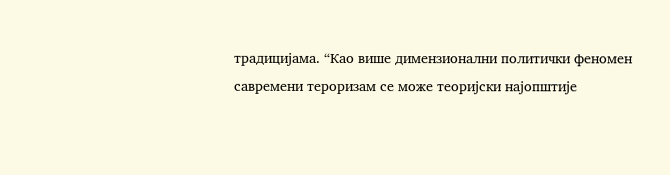традицијама. “Као више димензионални политички феномен
савремени тероризам се може теоријски најопштије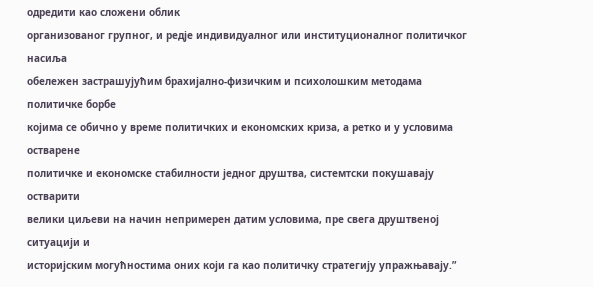одредити као сложени облик
организованог групног, и редје индивидуалног или институционалног политичког насиља
обележен застрашујућим брахијално-физичким и психолошким методама политичке борбе
којима се обично у време политичких и економских криза, а ретко и у условима остварене
политичке и економске стабилности једног друштва, системтски покушавају остварити
велики циљеви на начин непримерен датим условима, пре свега друштвеној ситуацији и
историјским могућностима оних који га као политичку стратегију упражњавају.”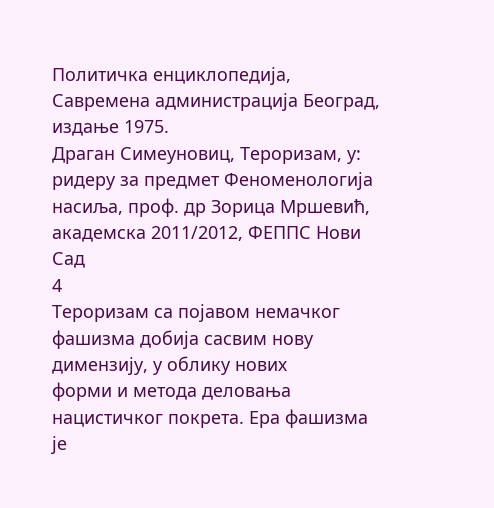Политичка енциклопедија, Савремена администрација Београд, издање 1975.
Драган Симеуновиц, Тероризам, у: ридеру за предмет Феноменологија насиља, проф. др Зорица Мршевић,
академска 2011/2012, ФЕППС Нови Сад
4
Тероризам са појавом немачког фашизма добија сасвим нову димензију, у облику нових
форми и метода деловања нацистичког покрета. Ера фашизма је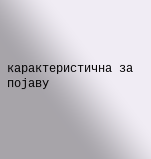карактеристична за
појаву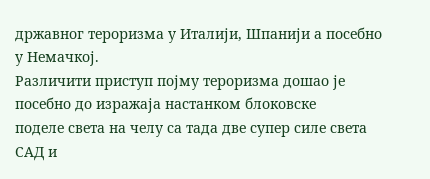државног тероризма у Италији, Шпанији а посебно у Немачкој.
Различити приступ појму тероризма дошао је посебно до изражаја настанком блоковске
поделе света на челу са тада две супер силе света САД и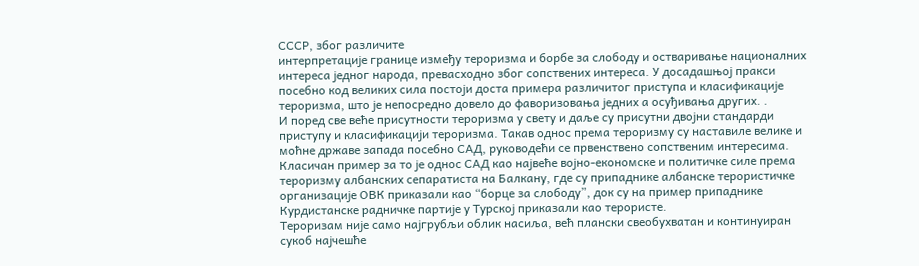СССР, због различите
интерпретације границе између тероризма и борбе за слободу и остваривање националних
интереса једног народа, превасходно због сопствених интереса. У досадашњој пракси
посебно код великих сила постоји доста примера различитог приступа и класификације
тероризма, што је непосредно довело до фаворизовања једних а осуђивања других. .
И поред све веће присутности тероризма у свету и даље су присутни двојни стандарди
приступу и класификацији тероризма. Такав однос према тероризму су наставиле велике и
моћне државе запада посебно САД, руководећи се првенствено сопственим интересима.
Класичан пример за то је однос САД као највеће војно-економске и политичке силе према
тероризму албанских сепаратиста на Балкану, где су припаднике албанске терористичке
организације ОВК приказали као “борце за слободу”, док су на пример припаднике
Курдистанске радничке партије у Турској приказали као терористе.
Тероризам није само најгрубљи облик насиља, већ плански свеобухватан и континуиран
сукоб најчешће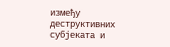између деструктивних субјеката и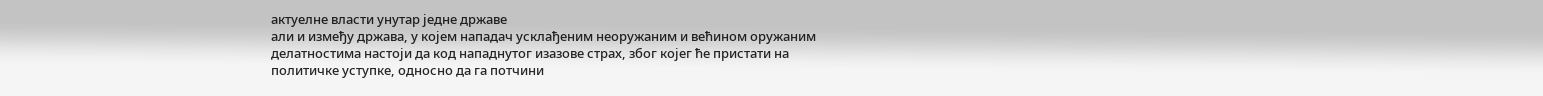актуелне власти унутар једне државе
али и између држава, у којем нападач усклађеним неоружаним и већином оружаним
делатностима настоји да код нападнутог изазове страх, због којег ће пристати на
политичке уступке, односно да га потчини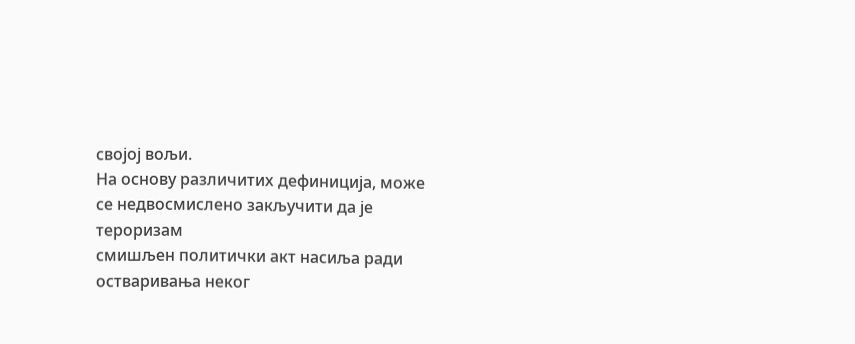својој вољи.
На основу различитих дефиниција, може се недвосмислено закључити да је тероризам
смишљен политички акт насиља ради остваривања неког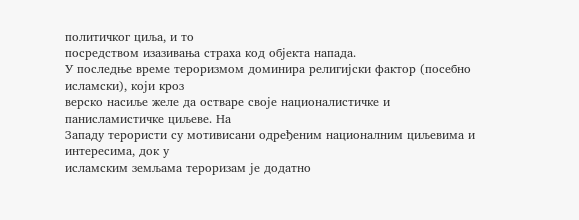политичког циља, и то
посредством изазивања страха код објекта напада.
У последње време тероризмом доминира религијски фактор (посебно исламски), који кроз
верско насиље желе да остваре своје националистичке и панисламистичке циљеве. На
Западу терористи су мотивисани одређеним националним циљевима и интересима, док у
исламским земљама тероризам је додатно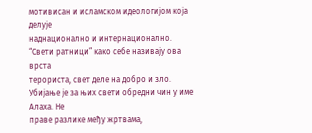мотивисан и исламском идеологијом која делује
наднационално и интернационално. “Свети ратници” како себе називају ова врста
терориста, свет деле на добро и зло. Убијање је за њих свети обредни чин у име Алаха. Не
праве разлике међу жртвама,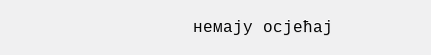немају осјећај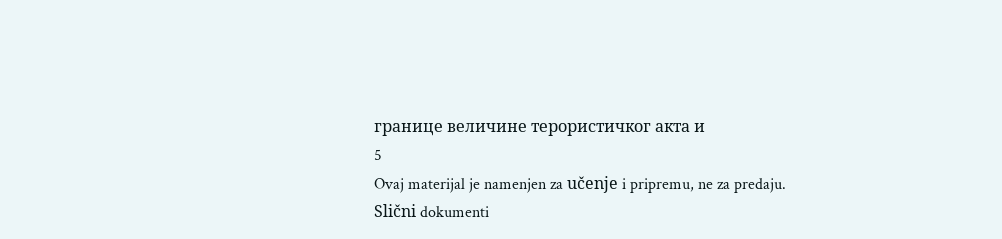границе величине терористичког акта и
5
Ovaj materijal je namenjen za učenje i pripremu, ne za predaju.
Slični dokumenti